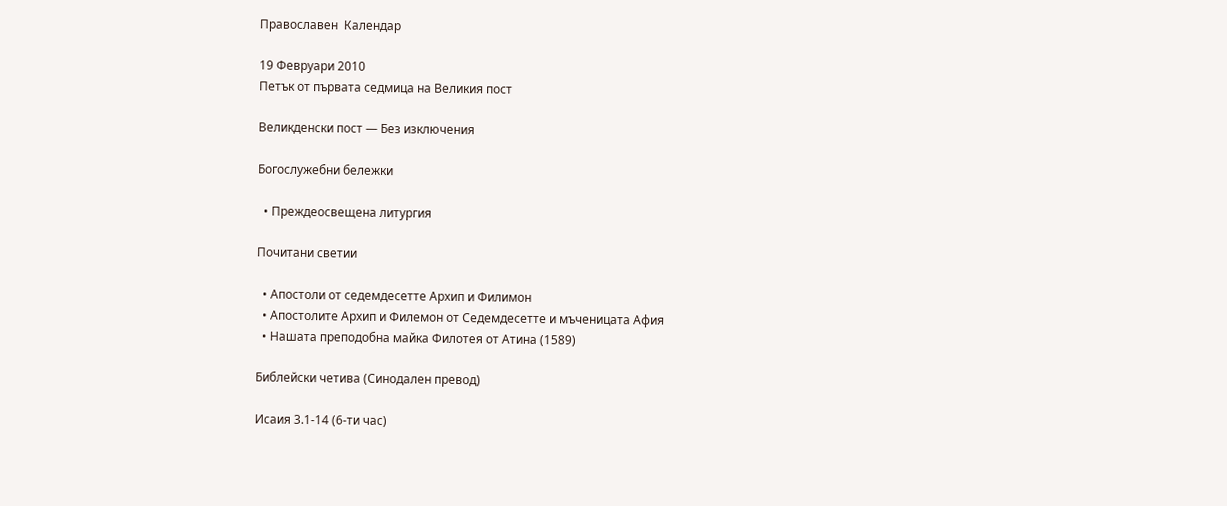Православен  Календар

19 Февруари 2010
Петък от първата седмица на Великия пост

Великденски пост — Без изключения

Богослужебни бележки

  • Преждеосвещена литургия

Почитани светии

  • Апостоли от седемдесетте Архип и Филимон
  • Апостолите Архип и Филемон от Седемдесетте и мъченицата Афия
  • Нашата преподобна майка Филотея от Атина (1589)

Библейски четива (Синодален превод)

Исаия 3.1-14 (6-ти час)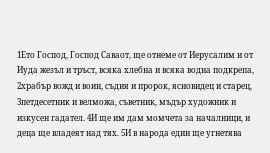1Ето Господ, Господ Саваот, ще отнеме от Иерусалим и от Иуда жезъл и тръст, всяка хлебна и всяка водна подкрепа, 2храбър вожд и воин, съдия и пророк, ясновидец и старец, 3петдесетник и велможа, съветник, мъдър художник и изкусен гадател. 4И ще им дам момчета за началници, и деца ще владеят над тях. 5И в народа един ще угнетява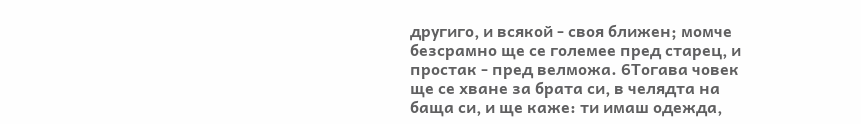другиго, и всякой - своя ближен; момче безсрамно ще се големее пред старец, и простак - пред велможа. 6Тогава човек ще се хване за брата си, в челядта на баща си, и ще каже: ти имаш одежда,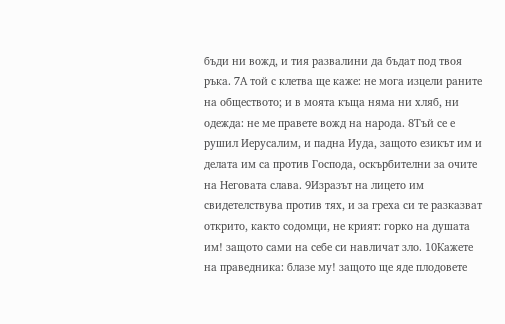бъди ни вожд, и тия развалини да бъдат под твоя ръка. 7А той с клетва ще каже: не мога изцели раните на обществото; и в моята къща няма ни хляб, ни одежда: не ме правете вожд на народа. 8Тъй се е рушил Иерусалим, и падна Иуда, защото езикът им и делата им са против Господа, оскърбителни за очите на Неговата слава. 9Изразът на лицето им свидетелствува против тях, и за греха си те разказват открито, както содомци, не крият: горко на душата им! защото сами на себе си навличат зло. 10Кажете на праведника: блазе му! защото ще яде плодовете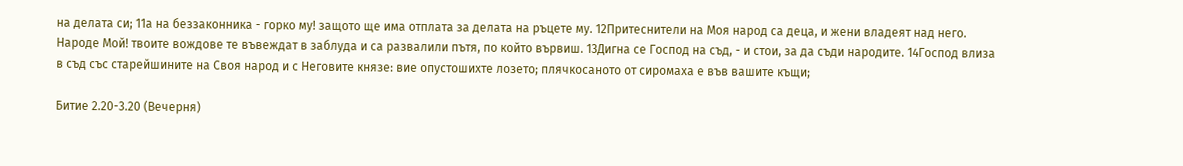на делата си; 11а на беззаконника - горко му! защото ще има отплата за делата на ръцете му. 12Притеснители на Моя народ са деца, и жени владеят над него. Народе Мой! твоите вождове те въвеждат в заблуда и са развалили пътя, по който вървиш. 13Дигна се Господ на съд, - и стои, за да съди народите. 14Господ влиза в съд със старейшините на Своя народ и с Неговите князе: вие опустошихте лозето; плячкосаното от сиромаха е във вашите къщи;

Битие 2.20-3.20 (Вечерня)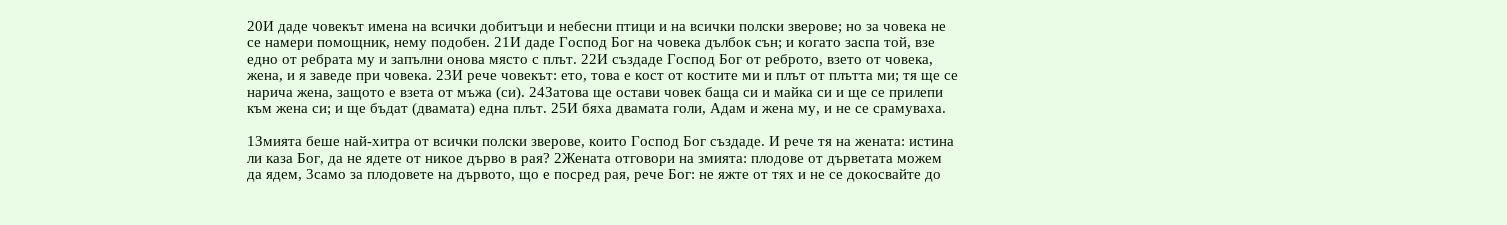20И даде човекът имена на всички добитъци и небесни птици и на всички полски зверове; но за човека не се намери помощник, нему подобен. 21И даде Господ Бог на човека дълбок сън; и когато заспа той, взе едно от ребрата му и запълни онова място с плът. 22И създаде Господ Бог от реброто, взето от човека, жена, и я заведе при човека. 23И рече човекът: ето, това е кост от костите ми и плът от плътта ми; тя ще се нарича жена, защото е взета от мъжа (си). 24Затова ще остави човек баща си и майка си и ще се прилепи към жена си; и ще бъдат (двамата) една плът. 25И бяха двамата голи, Адам и жена му, и не се срамуваха.

1Змията беше най-хитра от всички полски зверове, които Господ Бог създаде. И рече тя на жената: истина ли каза Бог, да не ядете от никое дърво в рая? 2Жената отговори на змията: плодове от дърветата можем да ядем, 3само за плодовете на дървото, що е посред рая, рече Бог: не яжте от тях и не се докосвайте до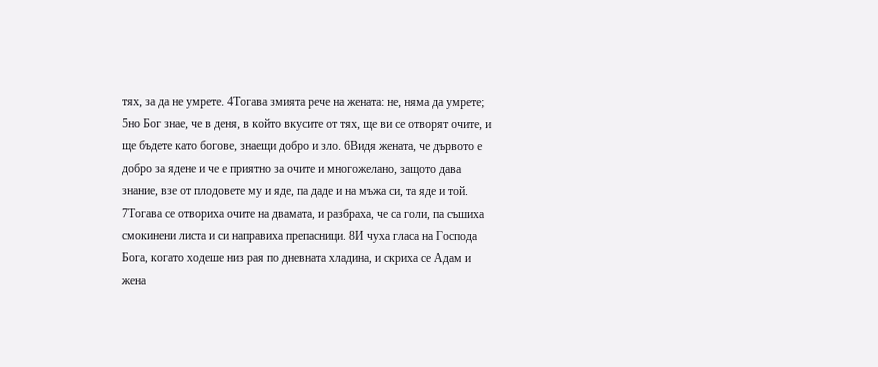тях, за да не умрете. 4Тогава змията рече на жената: не, няма да умрете; 5но Бог знае, че в деня, в който вкусите от тях, ще ви се отворят очите, и ще бъдете като богове, знаещи добро и зло. 6Видя жената, че дървото е добро за ядене и че е приятно за очите и многожелано, защото дава знание, взе от плодовете му и яде, па даде и на мъжа си, та яде и той. 7Тогава се отвориха очите на двамата, и разбраха, че са голи, па съшиха смокинени листа и си направиха препасници. 8И чуха гласа на Господа Бога, когато ходеше низ рая по дневната хладина, и скриха се Адам и жена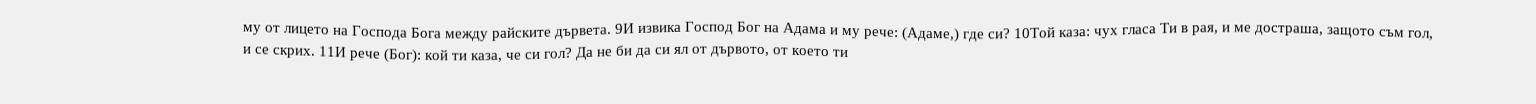му от лицето на Господа Бога между райските дървета. 9И извика Господ Бог на Адама и му рече: (Адаме,) где си? 10Той каза: чух гласа Ти в рая, и ме достраша, защото съм гол, и се скрих. 11И рече (Бог): кой ти каза, че си гол? Да не би да си ял от дървото, от което ти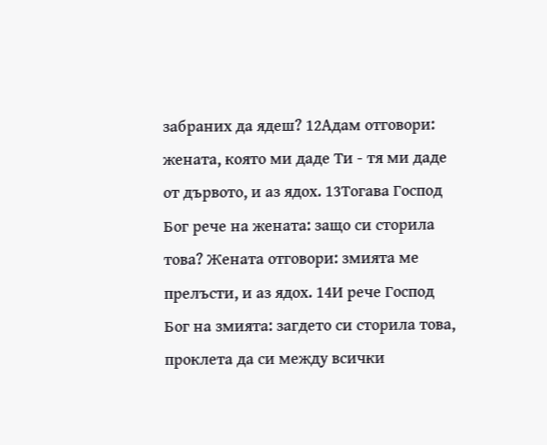забраних да ядеш? 12Адам отговори: жената, която ми даде Ти - тя ми даде от дървото, и аз ядох. 13Тогава Господ Бог рече на жената: защо си сторила това? Жената отговори: змията ме прелъсти, и аз ядох. 14И рече Господ Бог на змията: загдето си сторила това, проклета да си между всички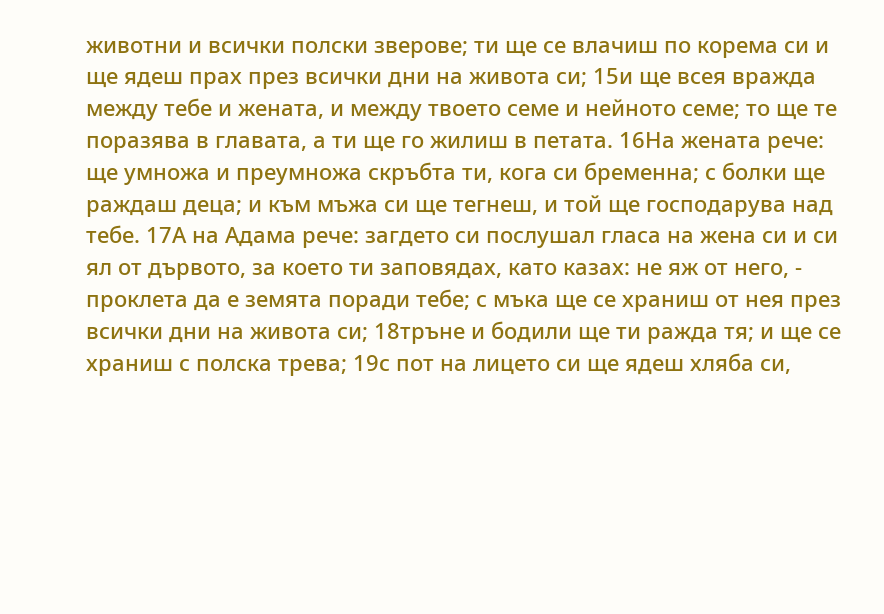животни и всички полски зверове; ти ще се влачиш по корема си и ще ядеш прах през всички дни на живота си; 15и ще всея вражда между тебе и жената, и между твоето семе и нейното семе; то ще те поразява в главата, а ти ще го жилиш в петата. 16На жената рече: ще умножа и преумножа скръбта ти, кога си бременна; с болки ще раждаш деца; и към мъжа си ще тегнеш, и той ще господарува над тебе. 17А на Адама рече: загдето си послушал гласа на жена си и си ял от дървото, за което ти заповядах, като казах: не яж от него, - проклета да е земята поради тебе; с мъка ще се храниш от нея през всички дни на живота си; 18тръне и бодили ще ти ражда тя; и ще се храниш с полска трева; 19с пот на лицето си ще ядеш хляба си,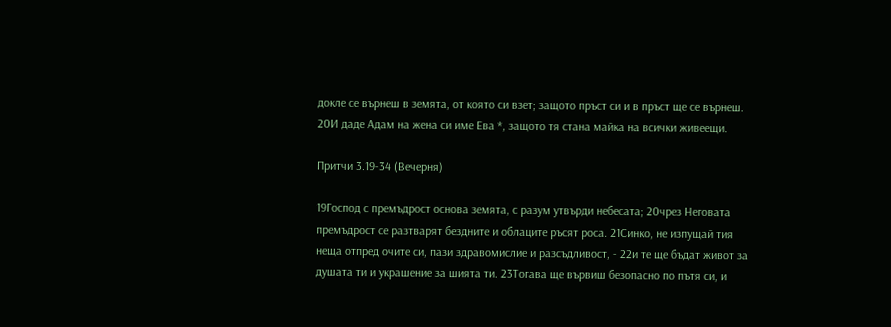докле се върнеш в земята, от която си взет; защото пръст си и в пръст ще се върнеш. 20И даде Адам на жена си име Ева *, защото тя стана майка на всички живеещи.

Притчи 3.19-34 (Вечерня)

19Господ с премъдрост основа земята, с разум утвърди небесата; 20чрез Неговата премъдрост се разтварят бездните и облаците ръсят роса. 21Синко, не изпущай тия неща отпред очите си, пази здравомислие и разсъдливост, - 22и те ще бъдат живот за душата ти и украшение за шията ти. 23Тогава ще вървиш безопасно по пътя си, и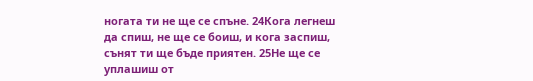ногата ти не ще се спъне. 24Кога легнеш да спиш, не ще се боиш, и кога заспиш, сънят ти ще бъде приятен. 25Не ще се уплашиш от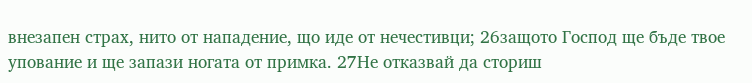внезапен страх, нито от нападение, що иде от нечестивци; 26защото Господ ще бъде твое упование и ще запази ногата от примка. 27Не отказвай да сториш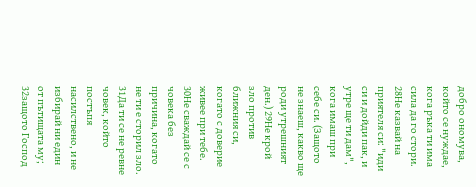добро ономува, който се нуждае, кога ръка ти има сила да го стори. 28Не казвай на приятеля си: "иди си и дойди пак, и утре ще ти дам", кога имаш при себе си. (Защото не знаеш, какво ще роди утрешният ден.) 29Не крой зло против ближния си, когато с доверие живее при тебе. 30Не сваждай се с човека без причина, когато не ти е сторил зло. 31Да ти се не ревне човек, който постъпя насилствено, и не избирай ни един от пътищата му; 32защото Господ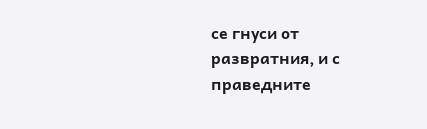се гнуси от развратния, и с праведните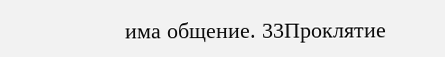има общение. 33Проклятие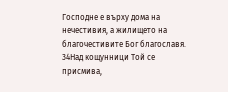Господне е върху дома на нечестивия, а жилището на благочестивите Бог благославя. 34Над кощунници Той се присмива,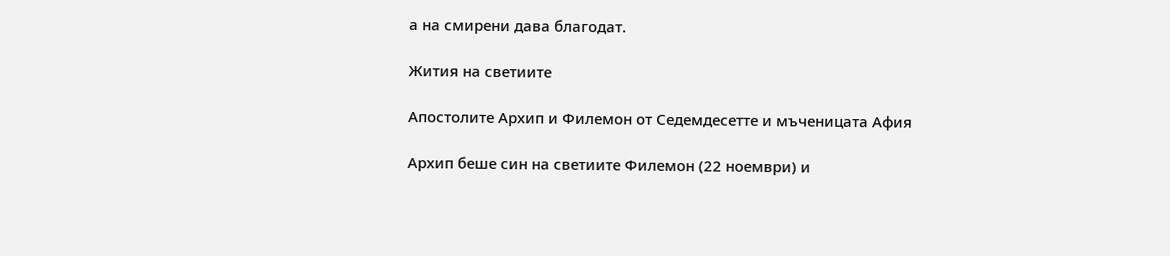а на смирени дава благодат.

Жития на светиите

Апостолите Архип и Филемон от Седемдесетте и мъченицата Афия

Архип беше син на светиите Филемон (22 ноември) и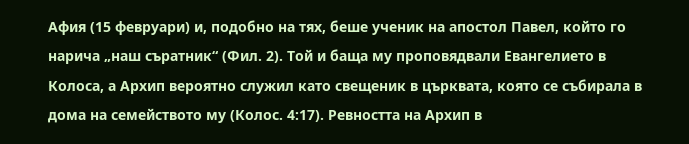Афия (15 февруари) и, подобно на тях, беше ученик на апостол Павел, който го нарича „наш съратник“ (Фил. 2). Той и баща му проповядвали Евангелието в Колоса, а Архип вероятно служил като свещеник в църквата, която се събирала в дома на семейството му (Колос. 4:17). Ревността на Архип в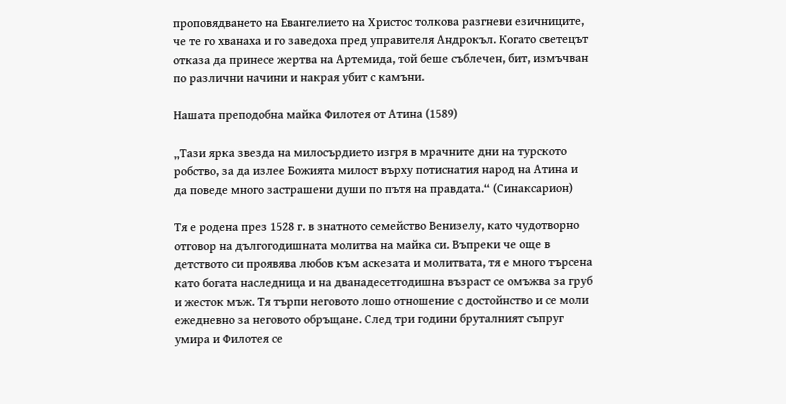проповядването на Евангелието на Христос толкова разгневи езичниците, че те го хванаха и го заведоха пред управителя Андрокъл. Когато светецът отказа да принесе жертва на Артемида, той беше съблечен, бит, измъчван по различни начини и накрая убит с камъни.

Нашата преподобна майка Филотея от Атина (1589)

„Тази ярка звезда на милосърдието изгря в мрачните дни на турското робство, за да излее Божията милост върху потиснатия народ на Атина и да поведе много застрашени души по пътя на правдата.“ (Синаксарион)

Тя е родена през 1528 г. в знатното семейство Венизелу, като чудотворно отговор на дългогодишната молитва на майка си. Въпреки че още в детството си проявява любов към аскезата и молитвата, тя е много търсена като богата наследница и на дванадесетгодишна възраст се омъжва за груб и жесток мъж. Тя търпи неговото лошо отношение с достойнство и се моли ежедневно за неговото обръщане. След три години бруталният съпруг умира и Филотея се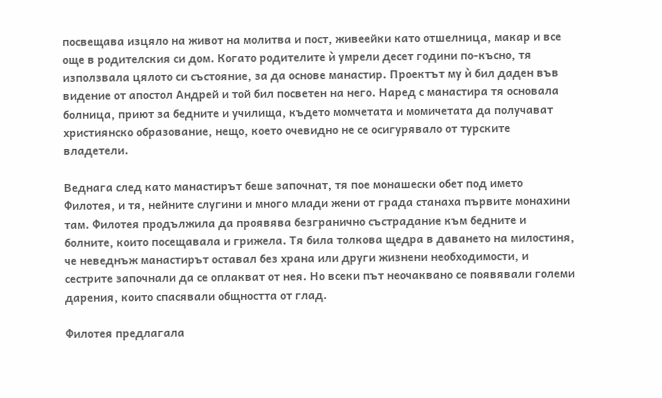посвещава изцяло на живот на молитва и пост, живеейки като отшелница, макар и все още в родителския си дом. Когато родителите ѝ умрели десет години по-късно, тя използвала цялото си състояние, за да основе манастир. Проектът му ѝ бил даден във видение от апостол Андрей и той бил посветен на него. Наред с манастира тя основала болница, приют за бедните и училища, където момчетата и момичетата да получават християнско образование, нещо, което очевидно не се осигурявало от турските владетели.

Веднага след като манастирът беше започнат, тя пое монашески обет под името Филотея, и тя, нейните слугини и много млади жени от града станаха първите монахини там. Филотея продължила да проявява безгранично състрадание към бедните и болните, които посещавала и грижела. Тя била толкова щедра в даването на милостиня, че неведнъж манастирът оставал без храна или други жизнени необходимости, и сестрите започнали да се оплакват от нея. Но всеки път неочаквано се появявали големи дарения, които спасявали общността от глад.

Филотея предлагала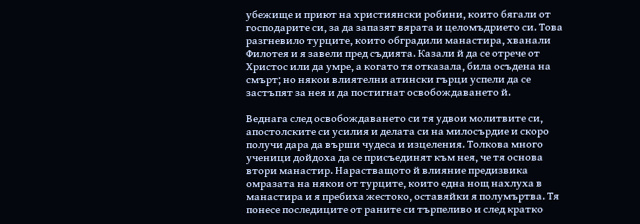убежище и приют на християнски робини, които бягали от господарите си, за да запазят вярата и целомъдрието си. Това разгневило турците, които обградили манастира, хванали Филотея и я завели пред съдията. Казали й да се отрече от Христос или да умре, а когато тя отказала, била осъдена на смърт; но някои влиятелни атински гърци успели да се застъпят за нея и да постигнат освобождаването й.

Веднага след освобождаването си тя удвои молитвите си, апостолските си усилия и делата си на милосърдие и скоро получи дара да върши чудеса и изцеления. Толкова много ученици дойдоха да се присъединят към нея, че тя основа втори манастир. Нарастващото й влияние предизвика омразата на някои от турците, които една нощ нахлуха в манастира и я пребиха жестоко, оставяйки я полумъртва. Тя понесе последиците от раните си търпеливо и след кратко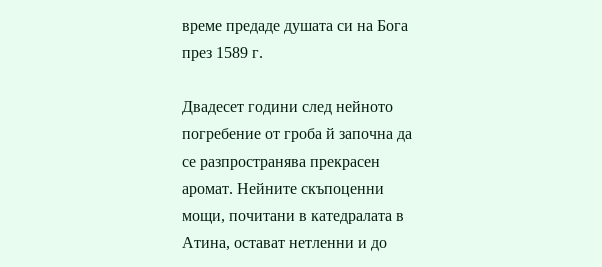време предаде душата си на Бога през 1589 г.

Двадесет години след нейното погребение от гроба й започна да се разпространява прекрасен аромат. Нейните скъпоценни мощи, почитани в катедралата в Атина, остават нетленни и до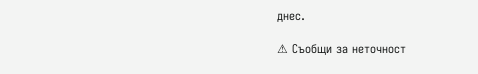днес.

⚠ Съобщи за неточност